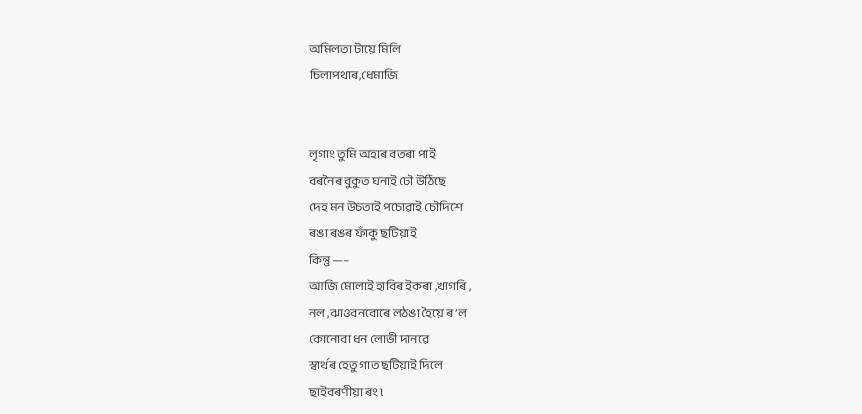অমিলতা টায়ে মিলি
চিলাপথাৰ,ধেমাজি


লৃগাং তুমি অহাৰ বতৰা পাই
বৰনৈৰ বুকুত ঘনাই ঢৌ উঠিছে
দেহ মন উচতাই পচোৱাই চৌদিশে
ৰঙা ৰঙৰ ফাঁকু ছটিয়াই
কিন্তু —–
আজি মোলাই হাবিৰ ইকৰা ,খাগৰি ,
নল ,ঝাওবনবোৰে লঠঙা হৈয়ে ৰ’ল
কোনোবা ধন লোভী দানৱে
স্বাৰ্থৰ হেতু গাত ছটিয়াই দিলে
ছাইবৰণীয়া ৰং ৷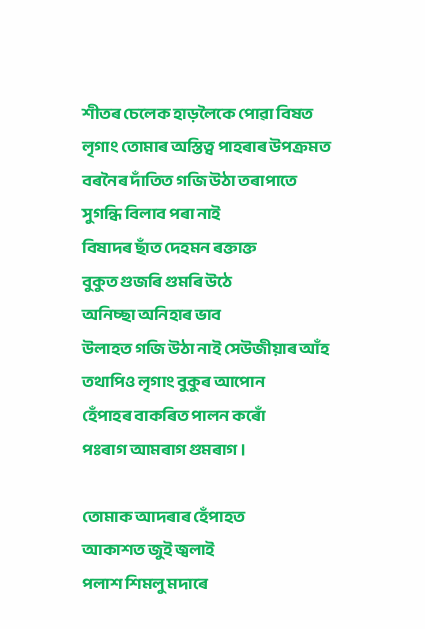শীতৰ চেলেক হাড়লৈকে পোৱা বিষত
লৃগাং তোমাৰ অস্তিত্ব পাহৰাৰ উপক্ৰমত
বৰনৈৰ দাঁতিত গজি উঠা তৰাপাতে
সুগন্ধি বিলাব পৰা নাই
বিষাদৰ ছাঁত দেহমন ৰক্তাক্ত
বুকুত গুজৰি গুমৰি উঠে
অনিচ্ছা অনিহাৰ ভাব
উলাহত গজি উঠা নাই সেউজীয়াৰ আঁহ
তথাপিও লৃগাং বুকুৰ আপোন
হেঁপাহৰ বাকৰিত পালন কৰোঁ
পঃৰাগ আমৰাগ গুমৰাগ ।

তোমাক আদৰাৰ হেঁপাহত
আকাশত জুই জ্বলাই
পলাশ শিমলু মদাৰে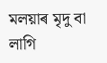মলয়াৰ মৃদু বা লাগি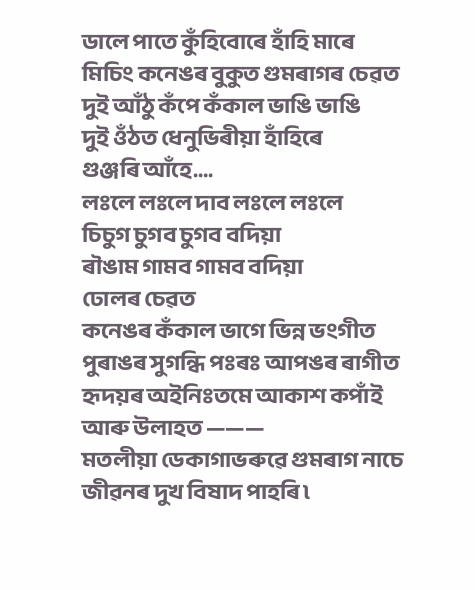ডালে পাতে কুঁহিবোৰে হাঁহি মাৰে
মিচিং কনেঙৰ বুকুত গুমৰাগৰ চেৱত
দুই আঁঠু কঁপে কঁকাল ভাঙি ভাঙি
দুই ওঁঠত ধেনুভিৰীয়া হাঁহিৰে
গুঞ্জৰি আঁহে….
লঃলে লঃলে দাব লঃলে লঃলে
চিচুগ চুগব চুগব বদিয়া
ৰৗঙাম গামব গামব বদিয়া
ঢোলৰ চেৱত
কনেঙৰ কঁকাল ভাগে ভিন্ন ভংগীত
পুৰাঙৰ সুগন্ধি পঃৰঃ আপঙৰ ৰাগীত
হৃদয়ৰ অইনিঃতমে আকাশ কপাঁই
আৰু উলাহত ———
মতলীয়া ডেকাগাভৰুৱে গুমৰাগ নাচে
জীৱনৰ দুখ বিষাদ পাহৰি ৷